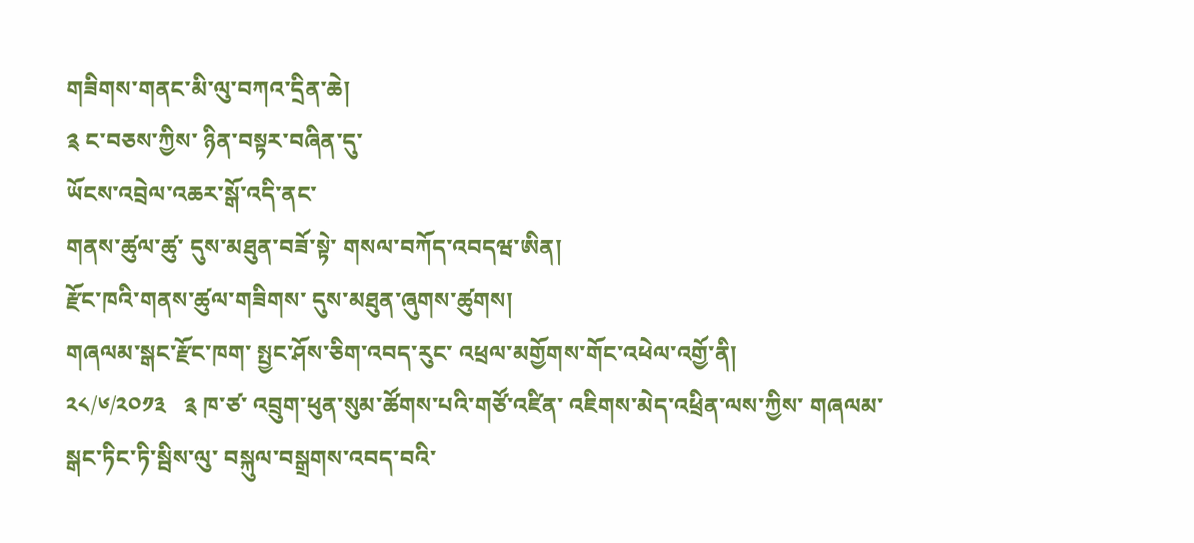གཟིགས་གནང་མི་ལུ་བཀའ་དྲིན་ཆེ།
༉ ང་བཅས་ཀྱིས་ ཉིན་བསྟར་བཞིན་དུ་
ཡོངས་འབྲེལ་འཆར་སྒོ་འདི་ནང་
གནས་ཚུལ་ཚུ་ དུས་མཐུན་བཟོ་སྟེ་ གསལ་བཀོད་འབདཝ་ཨིན།
རྫོང་ཁའི་གནས་ཚུལ་གཟིགས་ དུས་མཐུན་ཞུགས་ཚུགས།
གཞལམ་སྒང་རྫོང་ཁག་ སྤྱང་ཤོས་ཅིག་འབད་རུང་ འཕྲལ་མགྱོགས་གོང་འཕེལ་འགྱོ་ནི།
༢༨/༦/༢༠༡༣   ༉ ཁ་ཙ་ འབྲུག་ཕུན་སུམ་ཚོགས་པའི་གཙོ་འཛིན་ འཇིགས་མེད་འཕྲིན་ལས་ཀྱིས་ གཞལམ་སྒང་ཏིང་ཏི་སྦིས་ལུ་ བསྐུལ་བསྒྲགས་འབད་བའི་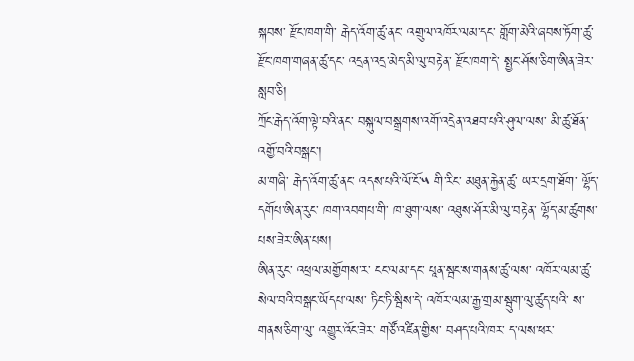སྐབས་ རྫོང་ཁག་གི་ རྒེད་འོག་ཚུ་ནང་ འགྲུལ་འཁོར་ལམ་དང་ གློག་མེའི་ཞབས་ཏོག་ཚུ་ རྫོང་ཁག་གཞན་ཚུ་དང་ འདྲན་འདྲ་མེད་མི་ལུ་བརྟེན་ རྫོང་ཁག་དེ་ སྤྱང་ཤོས་ཅིག་ཨིན་ཟེར་སླབ་ཅི།
ཀྲོང་རྒེད་འོག་ལྟེ་བའི་ནང་ བསྐུལ་བསྒྲགས་འགོ་འདྲེན་འཐབ་པའི་ཤུལ་ལས་ མི་ཚུ་ཐོན་འགྱོ་བའི་བསྒང་།
མ་གཞི་ རྒེད་འོག་ཚུ་ནང་ འདས་པའི་ལོ་ངོ་༥ གི་རིང་ མཐུན་རྐྱེན་ཚུ་ ཡར་དྲག་ཐོག་ ལྷོད་དགོཔ་ཨིན་རུང་ ཁག་འབགཔ་གི་ ཁ་ཐུག་ལས་ འཐུས་ཤོར་མི་ལུ་བརྟེན་ ལྷོད་མ་ཚུགས་པས་ཟེར་ཨིན་པས།
ཨིན་རུང་ འཕྲལ་མགྱོགས་ར་ ངང་ལམ་དང་ པཱན་སྦང་ས་གནས་ཚུ་ལས་ འཁོར་ལམ་ཚུ་ སེལ་བའི་བསྒང་ཡོདཔ་ལས་ ཏིང་ཏི་སྦིས་དེ་ འཁོར་ལམ་རྒྱ་གྲམ་སྦུག་ལུ་ཚུད་པའི་ ས་གནས་ཅིག་ལུ་ འགྱུར་འོང་ཟེར་ གཙོ་འཛིན་གྱིས་ བཤད་པའི་ཁར་ ད་ལས་ཕར་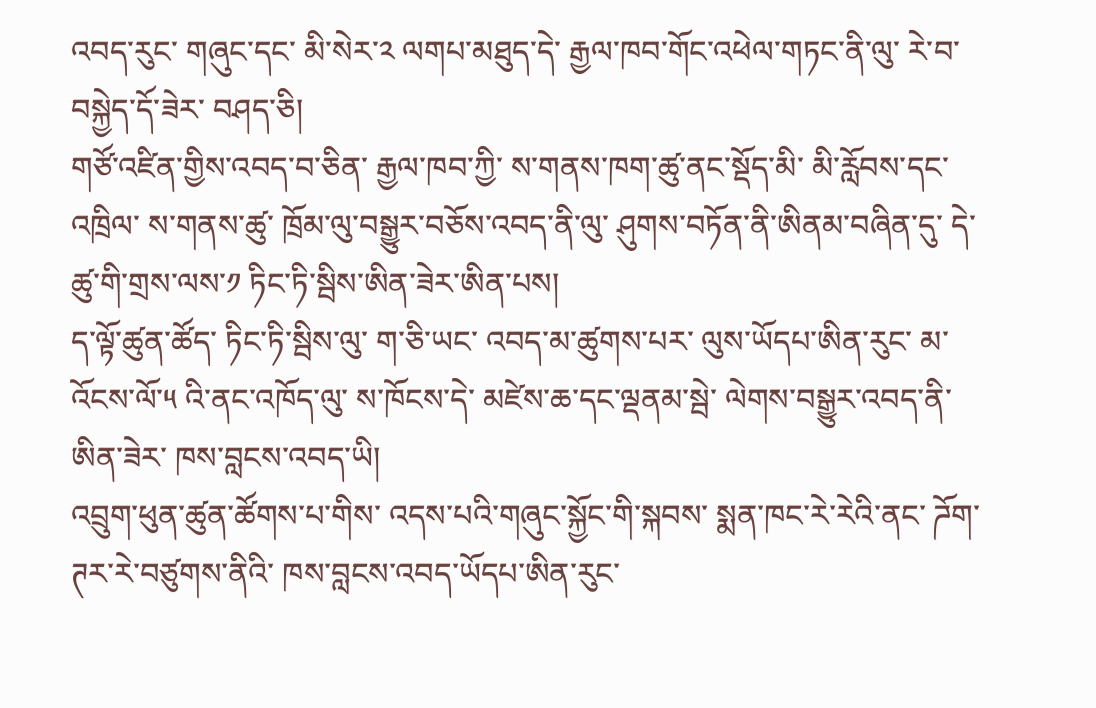འབད་རུང་ གཞུང་དང་ མི་སེར་༢ ལགཔ་མཐུད་དེ་ རྒྱལ་ཁབ་གོང་འཕེལ་གཏང་ནི་ལུ་ རེ་བ་བསྐྱེད་དོ་ཟེར་ བཤད་ཅི།
གཙོ་འཛིན་གྱིས་འབད་བ་ཅིན་ རྒྱལ་ཁབ་ཀྱི་ ས་གནས་ཁག་ཚུ་ནང་སྡོད་མི་ མི་རློབས་དང་འཁྲིལ་ ས་གནས་ཚུ་ ཁྲོམ་ལུ་བསྒྱུར་བཅོས་འབད་ནི་ལུ་ ཤུགས་བཏོན་ནི་ཨིནམ་བཞིན་དུ་ དེ་ཚུ་གི་གྲས་ལས་༡ ཏིང་ཏི་སྦིས་ཨིན་ཟེར་ཨིན་པས།
ད་ལྟོ་ཚུན་ཚོད་ ཏིང་ཏི་སྦིས་ལུ་ ག་ཅི་ཡང་ འབད་མ་ཚུགས་པར་ ལུས་ཡོདཔ་ཨིན་རུང་ མ་འོངས་ལོ་༥ འི་ནང་འཁོད་ལུ་ ས་ཁོངས་དེ་ མཛེས་ཆ་དང་ལྡནམ་སྦེ་ ལེགས་བསྒྱུར་འབད་ནི་ཨིན་ཟེར་ ཁས་བླངས་འབད་ཡི།
འབྲུག་ཕུན་ཚུན་ཚོགས་པ་གིས་ འདས་པའི་གཞུང་སྐྱོང་གི་སྐབས་ སྨན་ཁང་རེ་རེའི་ནང་ ཌོག་ཊར་རེ་བཙུགས་ནིའི་ ཁས་བླངས་འབད་ཡོདཔ་ཨིན་རུང་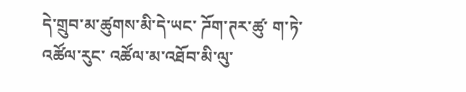དེ་གྲུབ་མ་ཚུགས་མི་དེ་ཡང་ ཌོག་ཊར་ཚུ་ ག་ཏེ་འཚོལ་རུང་ འཚོལ་མ་འཐོབ་མི་ལུ་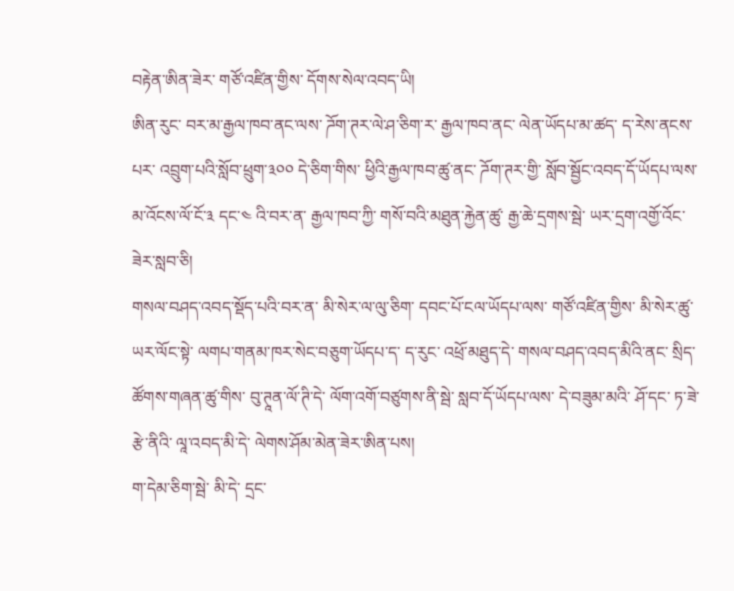བརྟེན་ཨིན་ཟེར་ གཙོ་འཛིན་གྱིས་ དོགས་སེལ་འབད་ཡི།
ཨིན་རུང་ བར་མ་རྒྱལ་ཁབ་ནང་ལས་ ཌོག་ཊར་ལེ་ཤ་ཅིག་ར་ རྒྱལ་ཁབ་ནང་ ལེན་ཡོདཔ་མ་ཚད་ ད་རེས་ནངས་པར་ འབྲུག་པའི་སློབ་ཕྲུག་༣༠༠ དེ་ཅིག་གིས་ ཕྱིའི་རྒྱལ་ཁབ་ཚུ་ནང་ ཌོག་ཊར་གྱི་ སློབ་སྦྱོང་འབད་དོ་ཡོདཔ་ལས་ མ་འོངས་ལོ་ངོ་༣ དང་༤ འི་བར་ན་ རྒྱལ་ཁབ་ཀྱི་ གསོ་བའི་མཐུན་རྐྱེན་ཚུ་ རྒྱ་ཆེ་དྲགས་སྦེ་ ཡར་དྲག་འགྱོ་འོང་ཟེར་སླབ་ཅི།
གསལ་བཤད་འབད་སྡོད་པའི་བར་ན་ མི་སེར་ལ་ལུ་ཅིག་ དབང་པོ་ངལ་ཡོདཔ་ལས་ གཙོ་འཛིན་གྱིས་ མི་སེར་ཚུ་ ཡར་ལོང་སྟེ་ ལགཔ་གནམ་ཁར་སེང་བཅུག་ཡོདཔ་ད་ ད་རུང་ འཕྲོ་མཐུད་དེ་ གསལ་བཤད་འབད་མིའི་ནང་ སྲིད་ཚོགས་གཞན་ཚུ་གིས་ བུ་ཊཱན་ལོ་ཊི་དེ་ ལོག་འགོ་བཙུགས་ནི་སྦེ་ སླབ་དོ་ཡོདཔ་ལས་ དེ་བཟུམ་མའི་ ཤོ་དང་ ཏ་ཟེ་རྩེ་ནིའི་ ལཱ་འབད་མི་དེ་ ལེགས་ཤོམ་མེན་ཟེར་ཨིན་པས།
ག་དེམ་ཅིག་སྦེ་ མི་དེ་ དྲང་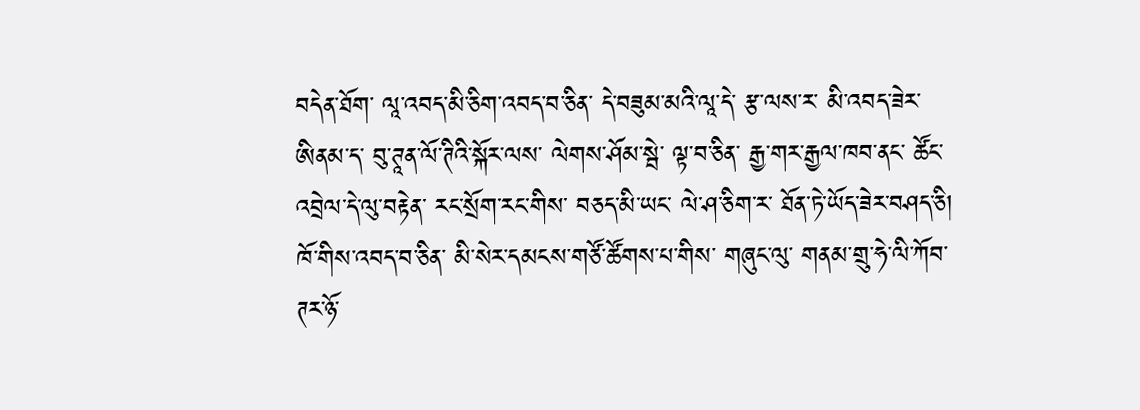བདེན་ཐོག་ ལཱ་འབད་མི་ཅིག་འབད་བ་ཅིན་ དེ་བཟུམ་མའི་ལཱ་དེ་ རྩ་ལས་ར་ མི་འབད་ཟེར་ཨིནམ་ད་ བུ་ཊཱན་ལོ་ཊིའི་སྐོར་ལས་ ལེགས་ཤོམ་སྦེ་ ལྟ་བ་ཅིན་ རྒྱ་གར་རྒྱལ་ཁབ་ནང་ ཚོང་འབྲེལ་དེ་ལུ་བརྟེན་ རང་སྲོག་རང་གིས་ བཅད་མི་ཡང་ ལེ་ཤ་ཅིག་ར་ ཐོན་ཏེ་ཡོད་ཟེར་བཤད་ཅི།
ཁོ་གིས་འབད་བ་ཅིན་ མི་སེར་དམངས་གཙོ་ཚོགས་པ་གིས་ གཞུང་ལུ་ གནམ་གྲུ་ཧེ་ལི་ཀོབ་ཊར་ཉོ་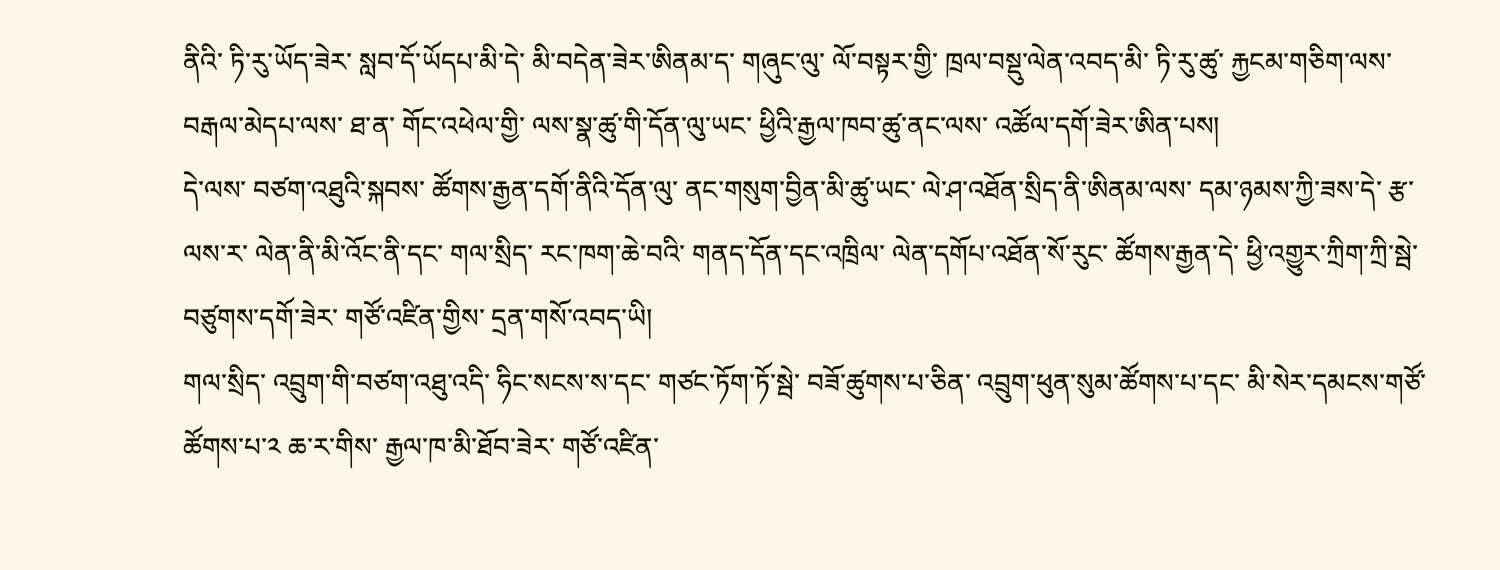ནིའི་ ཏི་རུ་ཡོད་ཟེར་ སླབ་དོ་ཡོདཔ་མི་དེ་ མི་བདེན་ཟེར་ཨིནམ་ད་ གཞུང་ལུ་ ལོ་བསྟར་གྱི་ ཁྲལ་བསྡུ་ལེན་འབད་མི་ ཏི་རུ་ཚུ་ རྐྱངམ་གཅིག་ལས་བརྒལ་མེདཔ་ལས་ ཐ་ན་ གོང་འཕེལ་གྱི་ ལས་སྣ་ཚུ་གི་དོན་ལུ་ཡང་ ཕྱིའི་རྒྱལ་ཁབ་ཚུ་ནང་ལས་ འཚོལ་དགོ་ཟེར་ཨིན་པས།
དེ་ལས་ བཙག་འཐུའི་སྐབས་ ཚོགས་རྒྱན་དགོ་ནིའི་དོན་ལུ་ ནང་གསུག་བྱིན་མི་ཚུ་ཡང་ ལེ་ཤ་འཐོན་སྲིད་ནི་ཨིནམ་ལས་ དམ་ཉམས་ཀྱི་ཟས་དེ་ རྩ་ལས་ར་ ལེན་ནི་མི་འོང་ནི་དང་ གལ་སྲིད་ རང་ཁག་ཆེ་བའི་ གནད་དོན་དང་འཁྲིལ་ ལེན་དགོཔ་འཐོན་སོ་རུང་ ཚོགས་རྒྱན་དེ་ ཕྱི་འགྱུར་ཀྲིག་ཀྲི་སྦེ་ བཙུགས་དགོ་ཟེར་ གཙོ་འཛིན་གྱིས་ དྲན་གསོ་འབད་ཡི།
གལ་སྲིད་ འབྲུག་གི་བཙག་འཐུ་འདི་ ཧིང་སངས་ས་དང་ གཙང་ཏོག་ཏོ་སྦེ་ བཟོ་ཚུགས་པ་ཅིན་ འབྲུག་ཕུན་སུམ་ཚོགས་པ་དང་ མི་སེར་དམངས་གཙོ་ཚོགས་པ་༢ ཆ་ར་གིས་ རྒྱལ་ཁ་མི་ཐོབ་ཟེར་ གཙོ་འཛིན་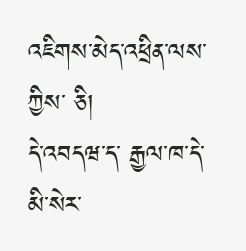འཇིགས་མེད་འཕྲིན་ལས་ཀྱིས་ ཅི།
དེ་འབདཝ་ད་ རྒྱལ་ཁ་དེ་ མི་སེར་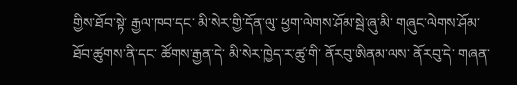གྱིས་ཐོབ་སྟེ་ རྒྱལ་ཁབ་དང་ མི་སེར་གྱི་དོན་ལུ་ ཕྱག་ལེགས་ཤོམ་སྦེ་ཞུ་མི་ གཞུང་ལེགས་ཤོམ་ ཐོབ་ཚུགས་ནི་དང་ ཚོགས་རྒྱན་དེ་ མི་སེར་ཁྱེད་ར་ཚུ་གི་ ནོརབུ་ཨིནམ་ལས་ ནོརབུ་དེ་ གཞན་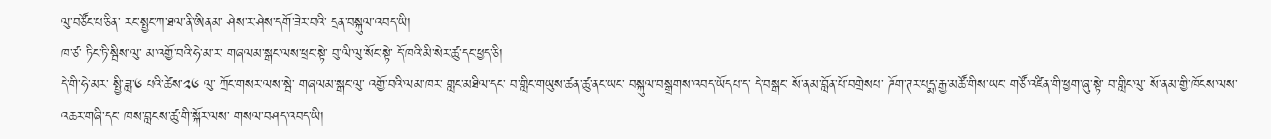ལུ་བཙོང་པ་ཅིན་ རང་སྤྱང་ཀ་ཐལ་ནི་ཨིནམ་ ཤེས་ར་ཤེས་དགོ་ཟེར་བའི་ དྲན་བསྐུལ་འབད་ཡི།
ཁ་ཙ་ ཏིང་ཏི་སྦིས་ལུ་ མ་འགྱོ་བའི་ཧེ་མ་ར་ གཞལམ་སྒང་ལས་ཕྲང་སྟེ་ བུ་ལི་ལུ་སོང་སྟེ་ དོ་ཁའི་མི་སེར་ཚུ་དང་ཕྱད་ཅི།
དེ་གི་ཧེ་མར་ སྤྱི་ཟླ་༦ པའི་ཚེས་༢༦ ལུ་ ཀྲོང་གསར་ལས་སྦེ་ གཞལམ་སྒང་ལུ་ འགྱོ་བའི་ལམ་ཁར་ གླང་མཐིལ་དང་ བ་གླིང་གཡུས་ཚན་ཚུ་ནང་ཡང་ བསྐུལ་བསྒྲགས་འབད་ཡོདཔ་ད་ དེ་བསྒང་ སོ་ནམ་བློན་པོ་བགྲེསཔ་ ཌོག་ཊར་པདྨ་རྒྱ་མཚོ་གིས་ཡང་ གཙོ་འཛིན་གི་ཕྱག་ཞུ་སྟེ་ བ་གླིང་ལུ་ སོ་ནམ་གྱི་ཁོངས་ལས་ འཆར་གཞི་དང་ ཁས་བླངས་ཚུ་གི་སྐོར་ལས་ གསལ་བཤད་འབད་ཡི།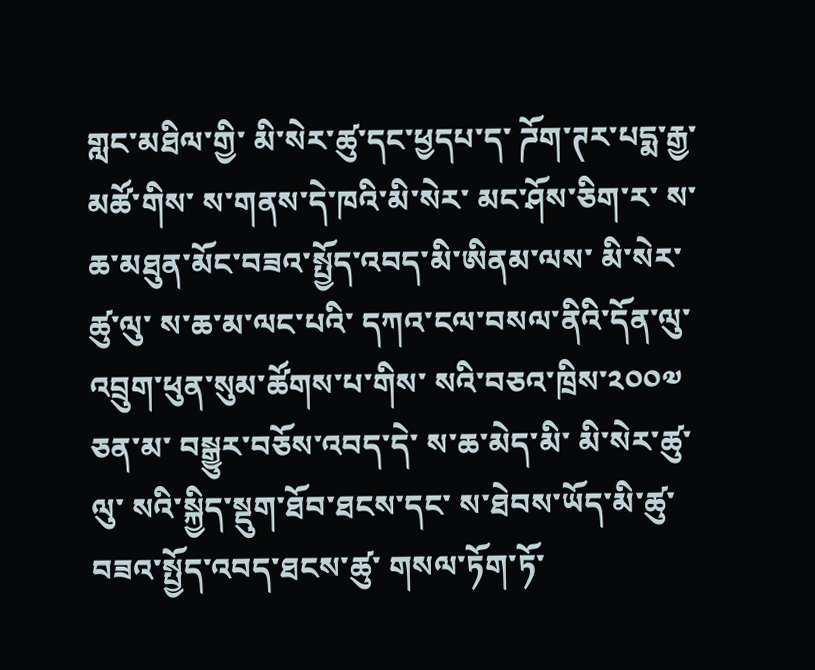གླང་མཐིལ་གྱི་ མི་སེར་ཚུ་དང་ཕྱདཔ་ད་ ཌོག་ཊར་པདྨ་རྒྱ་མཚོ་གིས་ ས་གནས་དེ་ཁའི་མི་སེར་ མང་ཤོས་ཅིག་ར་ ས་ཆ་མཐུན་མོང་བཟའ་སྤྱོད་འབད་མི་ཨིནམ་ལས་ མི་སེར་ཚུ་ལུ་ ས་ཆ་མ་ལང་པའི་ དཀའ་ངལ་བསལ་ནིའི་དོན་ལུ་ འབྲུག་ཕུན་སུམ་ཚོགས་པ་གིས་ སའི་བཅའ་ཁྲིས་༢༠༠༧ ཅན་མ་ བསྒྱུར་བཅོས་འབད་དེ་ ས་ཆ་མེད་མི་ མི་སེར་ཚུ་ལུ་ སའི་སྐྱིད་སྡུག་ཐོབ་ཐངས་དང་ ས་ཐེབས་ཡོད་མི་ཚུ་ བཟའ་སྤྱོད་འབད་ཐངས་ཚུ་ གསལ་ཏོག་ཏོ་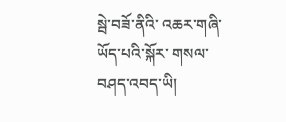སྦེ་བཟོ་ནིའི་ འཆར་གཞི་ཡོད་པའི་སྐོར་ གསལ་བཤད་འབད་ཡི།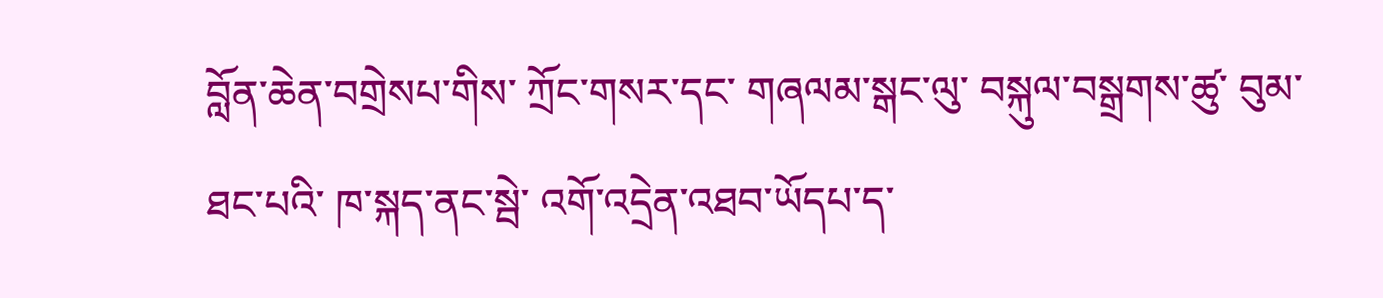བློན་ཆེན་བགྲེསཔ་གིས་ ཀྲོང་གསར་དང་ གཞལམ་སྒང་ལུ་ བསྐུལ་བསྒྲགས་ཚུ་ བུམ་ཐང་པའི་ ཁ་སྐད་ནང་སྦེ་ འགོ་འདྲེན་འཐབ་ཡོདཔ་ད་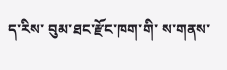ད་རིས་ བུམ་ཐང་རྫོང་ཁག་གི་ ས་གནས་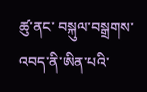ཚུ་ནང་ བསྐུལ་བསྒྲགས་འབད་ནི་ཨིན་པའི་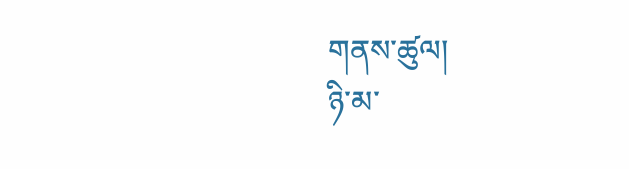གནས་ཚུལ།
ཉི་མ་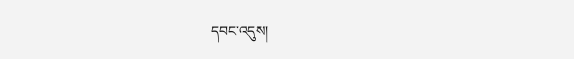དབང་འདུས།